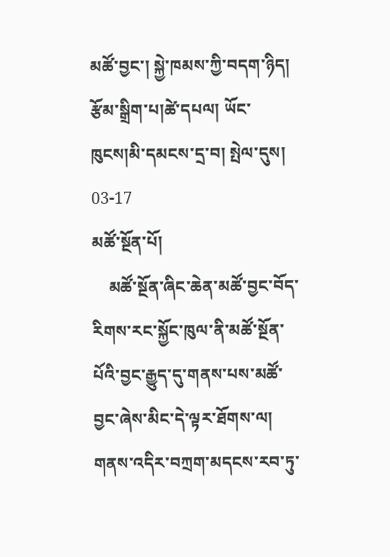མཚོ་བྱང་། སྐྱེ་ཁམས་ཀྱི་བདག་ཉིད།
རྩོམ་སྒྲིག་པ།ཚེ་དཔལ། ཡོང་ཁུངས།མི་དམངས་དྲ་བ། སྤེལ་དུས། 03-17
མཚོ་སྔོན་པོ།
    མཚོ་སྔོན་ཞིང་ཆེན་མཚོ་བྱང་བོད་རིགས་རང་སྐྱོང་ཁུལ་ནི་མཚོ་སྔོན་པོའི་བྱང་རྒྱུད་དུ་གནས་པས་མཚོ་བྱང་ཞེས་མིང་དེ་ལྟར་ཐོགས་ལ། གནས་འདིར་བཀྲག་མདངས་རབ་ཏུ་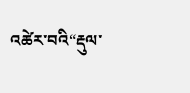འཚེར་བའི“རྡུལ་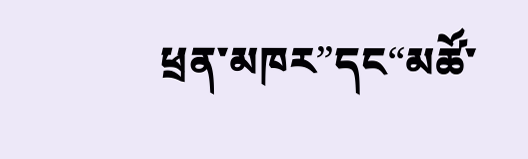ཕྲན་མཁར”དང“མཚོ་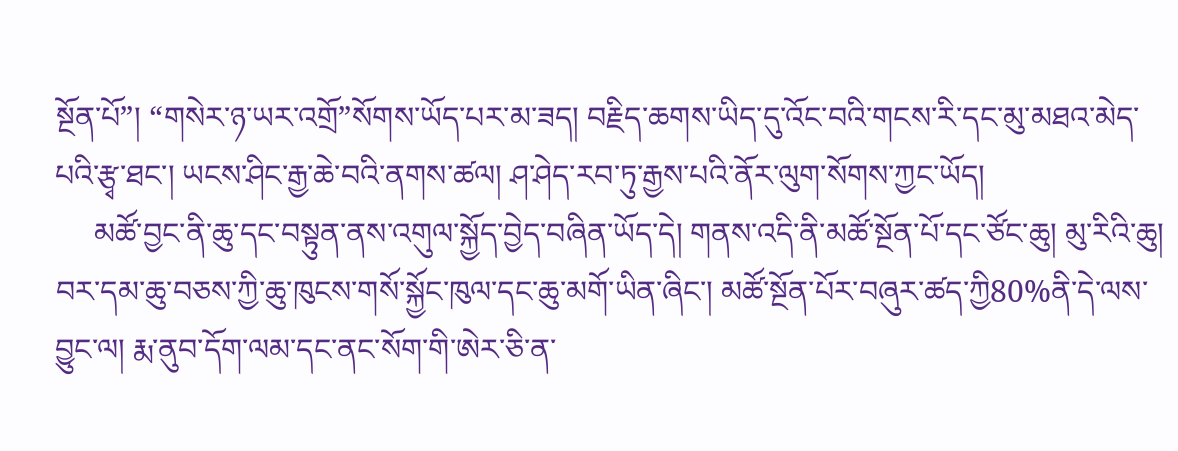སྔོན་པོ”། “གསེར་ཉ་ཡར་འགྲོ”སོགས་ཡོད་པར་མ་ཟད། བརྗིད་ཆགས་ཡིད་དུ་འོང་བའི་གངས་རི་དང་མུ་མཐའ་མེད་པའི་རྩྭ་ཐང་། ཡངས་ཤིང་རྒྱ་ཆེ་བའི་ནགས་ཚལ། ཤ་ཤེད་རབ་ཏུ་རྒྱས་པའི་ནོར་ལུག་སོགས་ཀྱང་ཡོད།
     མཚོ་བྱང་ནི་ཆུ་དང་བསྟུན་ནས་འགུལ་སྐྱོད་བྱེད་བཞིན་ཡོད་དེ། གནས་འདི་ནི་མཚོ་སྔོན་པོ་དང་ཙོང་ཆུ། མུ་རིའི་ཆུ། བར་དམ་ཆུ་བཅས་ཀྱི་ཆུ་ཁུངས་གསོ་སྐྱོང་ཁུལ་དང་ཆུ་མགོ་ཡིན་ཞིང་། མཚོ་སྔོན་པོར་བཞུར་ཚད་ཀྱི80%ནི་དེ་ལས་བྱུང་ལ། རྨ་ནུབ་དོག་ལམ་དང་ནང་སོག་གི་ཨེར་ཅི་ན་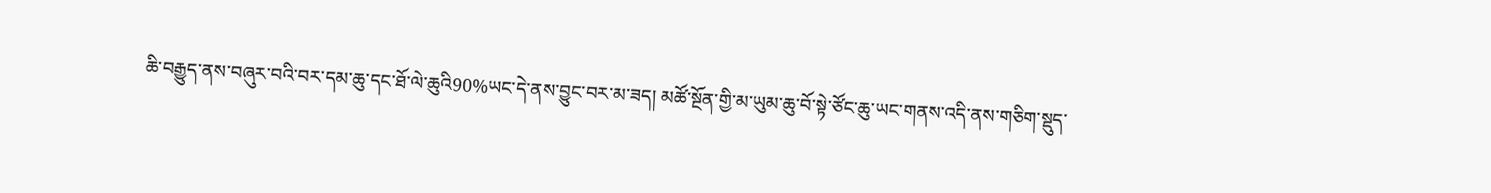ཆི་བརྒྱུད་ནས་བཞུར་བའི་བར་དམ་ཆུ་དང་ཐོ་ལེ་ཆུའི90%ཡང་དེ་ནས་བྱུང་བར་མ་ཟད། མཚོ་སྔོན་གྱི་མ་ཡུམ་ཆུ་བོ་སྟེ་ཙོང་ཆུ་ཡང་གནས་འདི་ནས་གཅིག་སྡུད་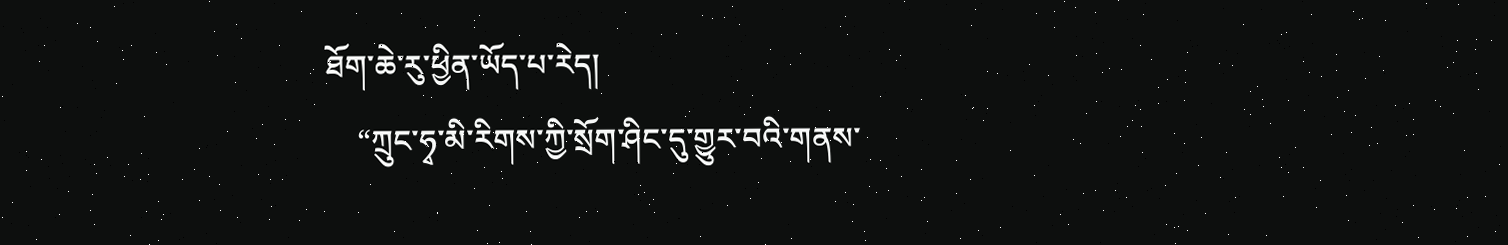ཐོག་ཆེ་རུ་ཕྱིན་ཡོད་པ་རེད།
    “ཀྲུང་ཧྭ་མི་རིགས་ཀྱི་སྲོག་ཤིང་དུ་གྱུར་བའི་གནས་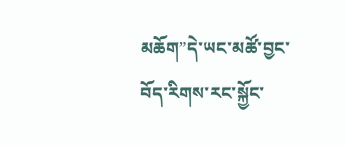མཆོག”དེ་ཡང་མཚོ་བྱང་བོད་རིགས་རང་སྐྱོང་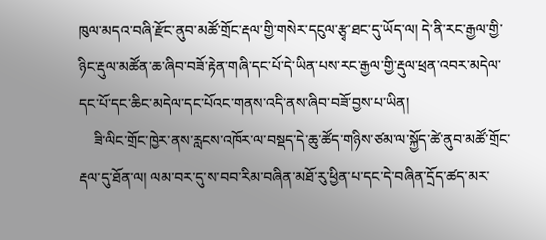ཁུལ་མདའ་བཞི་རྫོང་ནུབ་མཚོ་གྲོང་རྡལ་གྱི་གསེར་དངུལ་རྩྭ་ཐང་དུ་ཡོད་ལ། དེ་ནི་རང་རྒྱལ་གྱི་ཉིང་རྡུལ་མཚོན་ཆ་ཞིབ་བཟོ་རྟེན་གཞི་དང་པོ་དེ་ཡིན་པས་རང་རྒྱལ་གྱི་རྡུལ་ཕྲན་འབར་མདེལ་དང་པོ་དང་ཆིང་མདེལ་དང་པོའང་གནས་འདི་ནས་ཞིབ་བཟོ་བྱས་པ་ཡིན།
    ཟི་ལིང་གྲོང་ཁྱེར་ནས་རླངས་འཁོར་ལ་བསྡད་དེ་ཆུ་ཚོད་གཉིས་ཙམ་ལ་སྐྱོད་ཚེ་ནུབ་མཚོ་གྲོང་རྡལ་དུ་ཐོན་ལ། ལམ་བར་དུ་ས་བབ་རིམ་བཞིན་མཐོ་རུ་ཕྱིན་པ་དང་དེ་བཞིན་དྲོད་ཚད་མར་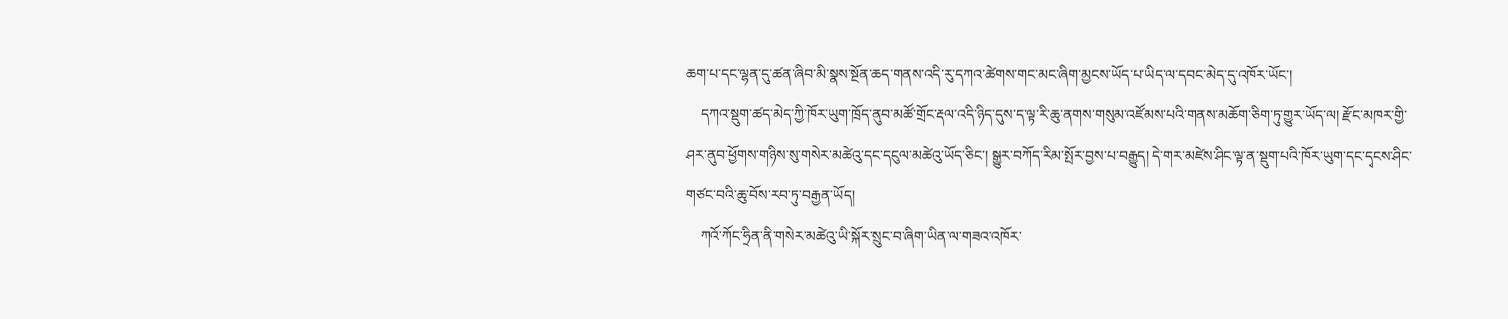ཆག་པ་དང་ལྷན་དུ་ཚན་ཞིབ་མི་སྣས་སྔོན་ཆད་གནས་འདི་རུ་དཀའ་ཚེགས་གང་མང་ཞིག་མྱངས་ཡོད་པ་ཡིད་ལ་དབང་མེད་དུ་འཁོར་ཡོང་།
    དཀའ་སྡུག་ཚད་མེད་ཀྱི་ཁོར་ཡུག་ཁྲོད་ནུབ་མཚོ་གྲོང་རྡལ་འདི་ཉིད་དུས་ད་ལྟ་རི་ཆུ་ནགས་གསུམ་འཛོམས་པའི་གནས་མཆོག་ཅིག་ཏུ་གྱུར་ཡོད་ལ། རྫོང་མཁར་གྱི་ཤར་ནུབ་ཕྱོགས་གཉིས་སུ་གསེར་མཚེའུ་དང་དངུལ་མཚེའུ་ཡོད་ཅིང་། སྒྱུར་བཀོད་རིམ་སྤོར་བྱས་པ་བརྒྱུད། དེ་གར་མཛེས་ཤིང་ལྟ་ན་སྡུག་པའི་ཁོར་ཡུག་དང་དྭངས་ཤིང་གཙང་བའི་ཆུ་བོས་རབ་ཏུ་བརྒྱན་ཡོད།
    ཀའོ་ཀོང་ཧྲིན་ནི་གསེར་མཚེའུ་ཡི་སྐོར་སྲུང་བ་ཞིག་ཡིན་ལ་གཟའ་འཁོར་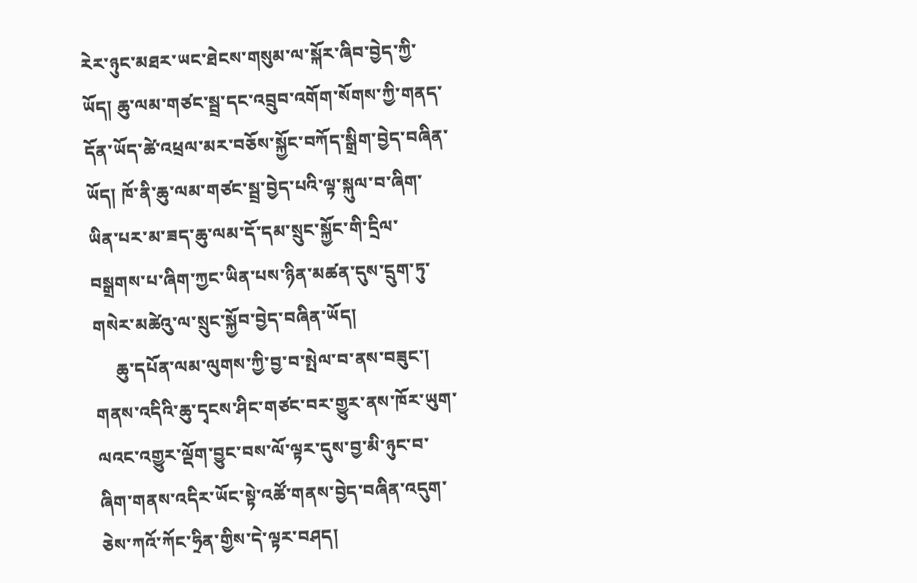རེར་ཉུང་མཐར་ཡང་ཐེངས་གསུམ་ལ་སྐོར་ཞིབ་བྱེད་ཀྱི་ཡོད། ཆུ་ལམ་གཙང་སྦྲ་དང་འབྲུབ་འགོག་སོགས་ཀྱི་གནད་དོན་ཡོད་ཚེ་འཕྲལ་མར་བཅོས་སྐྱོང་བཀོད་སྒྲིག་བྱེད་བཞིན་ཡོད། ཁོ་ནི་ཆུ་ལམ་གཙང་སྦྲ་བྱེད་པའི་ལྟ་སྐུལ་བ་ཞིག་ཡིན་པར་མ་ཟད་ཆུ་ལམ་དོ་དམ་སྲུང་སྐྱོང་གི་དྲིལ་བསྒྲགས་པ་ཞིག་ཀྱང་ཡིན་པས་ཉིན་མཚན་དུས་དྲུག་ཏུ་གསེར་མཚེའུ་ལ་སྲུང་སྐྱོབ་བྱེད་བཞིན་ཡོད།
     ཆུ་དཔོན་ལམ་ལུགས་ཀྱི་བྱ་བ་སྤེལ་བ་ནས་བཟུང་། གནས་འདིའི་ཆུ་དྭངས་ཤིང་གཙང་བར་གྱུར་ནས་ཁོར་ཡུག་ལའང་འགྱུར་ལྡོག་བྱུང་བས་ལོ་ལྟར་དུས་བྱ་མི་ཉུང་བ་ཞིག་གནས་འདིར་ཡོང་སྟེ་འཚོ་གནས་བྱེད་བཞིན་འདུག་ཅེས་ཀའོ་ཀོང་ཧྲིན་གྱིས་དེ་ལྟར་བཤད།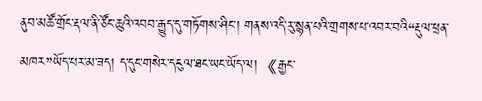ནུབ་མཚོ་གྲོང་རྡལ་ནི་ཙོང་ཆུའི་འབབ་རྒྱུད་དུ་གཏོགས་ཤིང་། གནས་འདི་རུ་སྙན་པའི་གྲགས་པ་འབར་བའི“རྡུལ་ཕྲན་མཁར”ཡོད་པར་མ་ཟད། ད་དུང་གསེར་དངུལ་ཐང་ཡང་ཡོད་ལ། 《རྒྱང་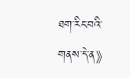ཐག་རིང་བའི་གནས་དེ་ན》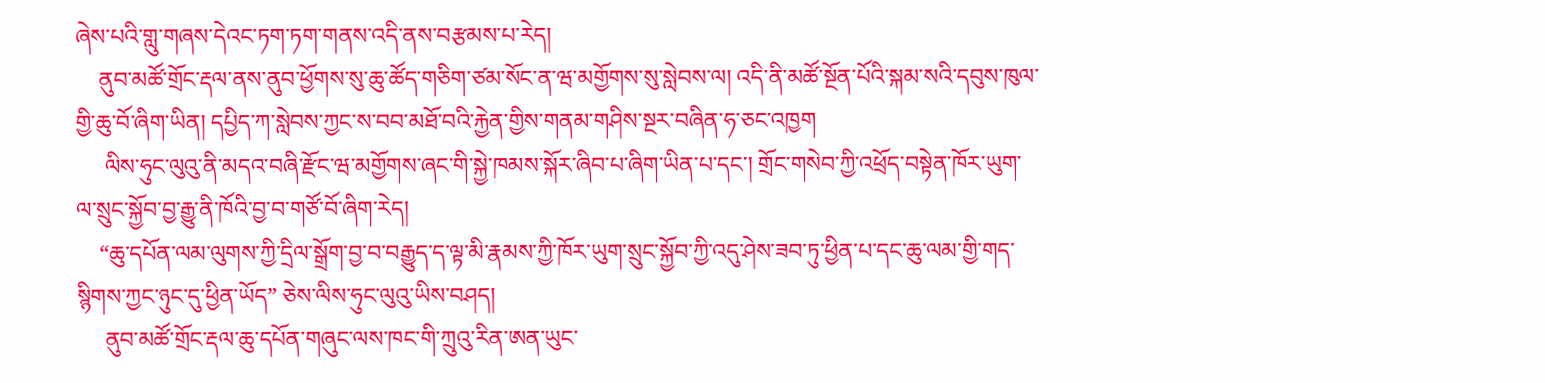ཞེས་པའི་གླུ་གཞས་དེའང་ཏག་ཏག་གནས་འདི་ནས་བརྩམས་པ་རེད།
    ནུབ་མཚོ་གྲོང་རྡལ་ནས་ནུབ་ཕྱོགས་སུ་ཆུ་ཚོད་གཅིག་ཙམ་སོང་ན་ཝ་མགྱོགས་སུ་སླེབས་ལ། འདི་ནི་མཚོ་སྔོན་པོའི་སྐམ་སའི་དབུས་ཁུལ་གྱི་ཆུ་བོ་ཞིག་ཡིན། དཔྱིད་ཀ་སླེབས་ཀྱང་ས་བབ་མཐོ་བའི་རྐྱེན་གྱིས་གནམ་གཤིས་སྔར་བཞིན་ཧ་ཅང་འཁྱག
     ལིས་ཧུང་ལུའུ་ནི་མདའ་བཞི་རྫོང་ཝ་མགྱོགས་ཞང་གི་སྐྱེ་ཁམས་སྐོར་ཞིབ་པ་ཞིག་ཡིན་པ་དང་། གྲོང་གསེབ་ཀྱི་འཕྲོད་བསྟེན་ཁོར་ཡུག་ལ་སྲུང་སྐྱོབ་བྱ་རྒྱུ་ནི་ཁོའི་བྱ་བ་གཙོ་བོ་ཞིག་རེད།
    “ཆུ་དཔོན་ལམ་ལུགས་ཀྱི་དྲིལ་སྒྲོག་བྱ་བ་བརྒྱུད་ད་ལྟ་མི་རྣམས་ཀྱི་ཁོར་ཡུག་སྲུང་སྐྱོབ་ཀྱི་འདུ་ཤེས་ཟབ་ཏུ་ཕྱིན་པ་དང་ཆུ་ལམ་གྱི་གད་སྙིགས་ཀྱང་ཉུང་དུ་ཕྱིན་ཡོད” ཅེས་ལིས་ཧུང་ལུའུ་ཡིས་བཤད།
     ནུབ་མཚོ་གྲོང་རྡལ་ཆུ་དཔོན་གཞུང་ལས་ཁང་གི་ཀྲུའུ་རིན་ཨན་ཡུང་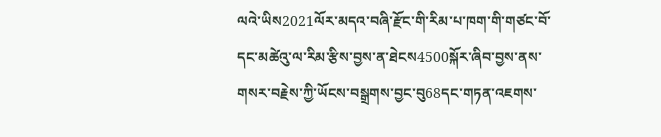ལའེ་ཡིས2021ལོར་མདའ་བཞི་རྫོང་གི་རིམ་པ་ཁག་གི་གཙང་བོ་དང་མཚེའུ་ལ་རིམ་རྩིས་བྱས་ན་ཐེངས4500སྐོར་ཞིབ་བྱས་ནས་གསར་བརྗེས་ཀྱི་ཡོངས་བསྒྲགས་བྱང་བུ68དང་གཏན་འཇགས་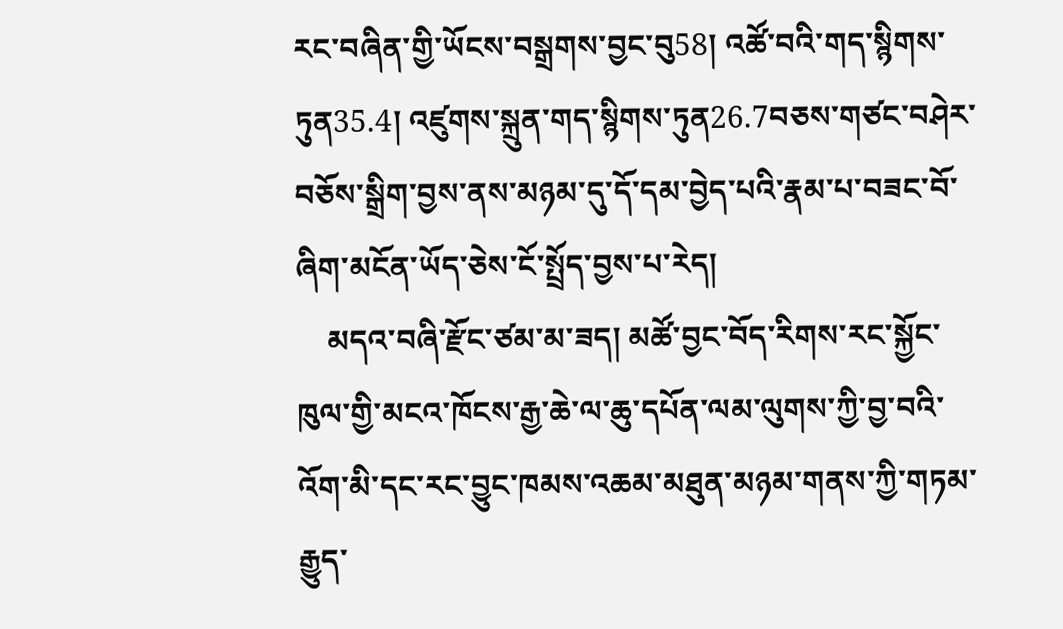རང་བཞིན་གྱི་ཡོངས་བསྒྲགས་བྱང་བུ58། འཚོ་བའི་གད་སྙིགས་ཏུན35.4། འཛུགས་སྐྲུན་གད་སྙིགས་ཏུན26.7བཅས་གཙང་བཤེར་བཅོས་སྒྲིག་བྱས་ནས་མཉམ་དུ་དོ་དམ་བྱེད་པའི་རྣམ་པ་བཟང་བོ་ཞིག་མངོན་ཡོད་ཅེས་ངོ་སྤྲོད་བྱས་པ་རེད།
    མདའ་བཞི་རྫོང་ཙམ་མ་ཟད། མཚོ་བྱང་བོད་རིགས་རང་སྐྱོང་ཁུལ་གྱི་མངའ་ཁོངས་རྒྱ་ཆེ་ལ་ཆུ་དཔོན་ལམ་ལུགས་ཀྱི་བྱ་བའི་འོག་མི་དང་རང་བྱུང་ཁམས་འཆམ་མཐུན་མཉམ་གནས་ཀྱི་གཏམ་རྒྱུད་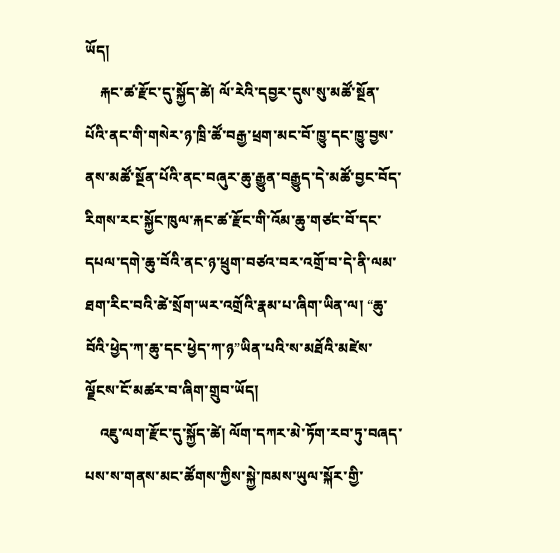ཡོད།
    རྐང་ཚ་རྫོང་དུ་སྐྱོད་ཚེ། ལོ་རེའི་དབྱར་དུས་སུ་མཚོ་སྔོན་པོའི་ནང་གི་གསེར་ཉ་ཁྲི་ཚོ་བརྒྱ་ཕྲག་མང་བོ་ཁྱུ་དང་ཁྱུ་བྱས་ནས་མཚོ་སྔོན་པོའི་ནང་བཞུར་ཆུ་རྒྱུན་བརྒྱུད་དེ་མཚོ་བྱང་བོད་རིགས་རང་སྐྱོང་ཁུལ་རྐང་ཚ་རྫོང་གི་འོམ་ཆུ་གཙང་བོ་དང་དཔལ་དགེ་ཆུ་བོའི་ནང་ཉ་ཕྲུག་བཙའ་བར་འགྲོ་བ་དེ་ནི་ལམ་ཐག་རིང་བའི་ཚེ་སྲོག་ཡར་འགྲོའི་རྣམ་པ་ཞིག་ཡིན་ལ། “ཆུ་བོའི་ཕྱེད་ཀ་ཆུ་དང་ཕྱེད་ཀ་ཉ”ཡིན་པའི་ས་མཐོའི་མཛེས་ལྗོངས་ངོ་མཚར་བ་ཞིག་གྲུབ་ཡོད།
    འཇུ་ལག་རྫོང་དུ་སྐྱོད་ཚེ། ལོག་དཀར་མེ་ཏོག་རབ་ཏུ་བཞད་པས་ས་གནས་མང་ཚོགས་ཀྱིས་སྐྱེ་ཁམས་ཡུལ་སྐོར་གྱི་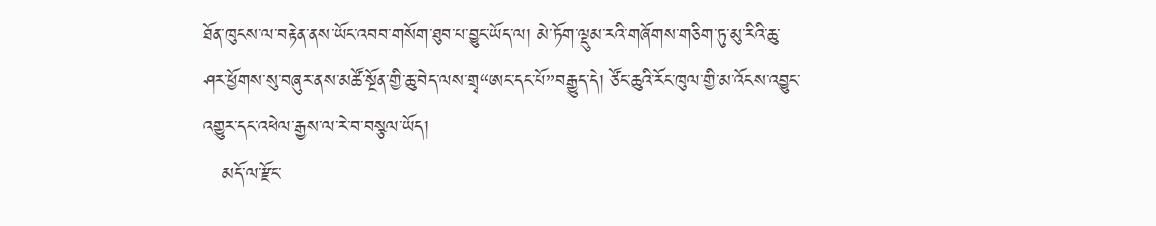ཐོན་ཁུངས་ལ་བརྟེན་ནས་ཡོང་འབབ་གསོག་ཐུབ་པ་བྱུང་ཡོད་ལ། མེ་ཏོག་ལྡུམ་རའི་གཞོགས་གཅིག་ཏུ་མུ་རིའི་ཆུ་ཤར་ཕྱོགས་སུ་བཞུར་ནས་མཚོ་སྔོན་གྱི་ཆུ་བེད་ལས་གྲྭ“ཨང་དང་པོ”བརྒྱུད་དེ། ཙོང་ཆུའི་རོང་ཁུལ་གྱི་མ་འོངས་འབྱུང་འགྱུར་དང་འཕེལ་རྒྱས་ལ་རེ་བ་བསྩལ་ཡོད།
   མདོ་ལ་རྫོང་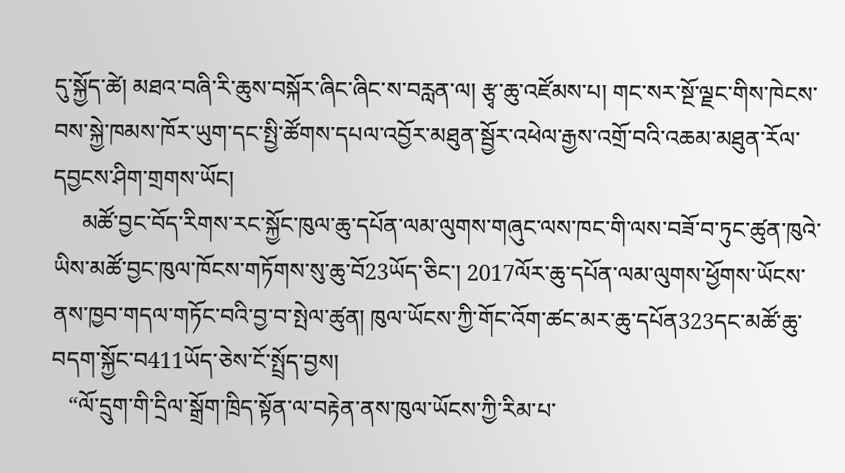དུ་སྐྱོད་ཚེ། མཐའ་བཞི་རི་ཆུས་བསྐོར་ཞིང་ཞིང་ས་བརླན་ལ། རྩྭ་ཆུ་འཛོམས་པ། གང་སར་སྔོ་ལྗང་གིས་ཁེངས་བས་སྐྱེ་ཁམས་ཁོར་ཡུག་དང་སྤྱི་ཚོགས་དཔལ་འབྱོར་མཐུན་སྦྱོར་འཕེལ་རྒྱས་འགྲོ་བའི་འཆམ་མཐུན་རོལ་དབྱངས་ཤིག་གྲགས་ཡོང།
     མཚོ་བྱང་བོད་རིགས་རང་སྐྱོང་ཁུལ་ཆུ་དཔོན་ལམ་ལུགས་གཞུང་ལས་ཁང་གི་ལས་བཟོ་བ་ཏུང་ཚུན་ཁུའེ་ཡིས་མཚོ་བྱང་ཁུལ་ཁོངས་གཏོགས་སུ་ཆུ་བོ23ཡོད་ཅིང་། 2017ལོར་ཆུ་དཔོན་ལམ་ལུགས་ཕྱོགས་ཡོངས་ནས་ཁྱབ་གདལ་གཏོང་བའི་བྱ་བ་སྤེལ་ཚུན། ཁུལ་ཡོངས་ཀྱི་གོང་འོག་ཚང་མར་ཆུ་དཔོན323དང་མཚོ་ཆུ་བདག་སྐྱོང་བ411ཡོད་ཅེས་ངོ་སྤྲོད་བྱས།
   “ལོ་དྲུག་གི་དྲིལ་སྒྲོག་ཁྲིད་སྟོན་ལ་བརྟེན་ནས་ཁུལ་ཡོངས་ཀྱི་རིམ་པ་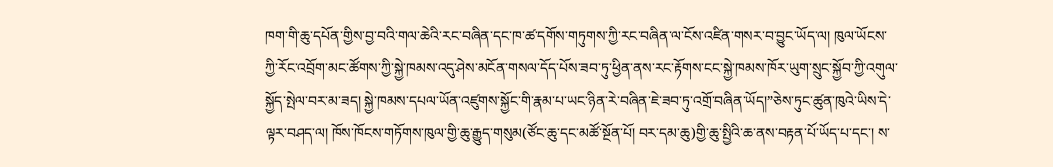ཁག་གི་ཆུ་དཔོན་གྱིས་བྱ་བའི་གལ་ཆེའི་རང་བཞིན་དང་ཁ་ཚ་དགོས་གཏུགས་ཀྱི་རང་བཞིན་ལ་ངོས་འཛིན་གསར་བ་བྱུང་ཡོད་ལ། ཁུལ་ཡོངས་ཀྱི་རོང་འབྲོག་མང་ཚོགས་ཀྱི་སྐྱེ་ཁམས་འདུ་ཤེས་མངོན་གསལ་དོད་པོས་ཟབ་ཏུ་ཕྱིན་ནས་རང་རྟོགས་ངང་སྐྱེ་ཁམས་ཁོར་ཡུག་སྲུང་སྐྱོབ་ཀྱི་འགུལ་སྐྱོད་སྤེལ་བར་མ་ཟད། སྐྱེ་ཁམས་དཔལ་ཡོན་འཛུགས་སྐྱོང་གི་རྣམ་པ་ཡང་ཉིན་རེ་བཞིན་ཇེ་ཟབ་ཏུ་འགྲོ་བཞིན་ཡོད།”ཅེས་ཏུང་ཚུན་ཁུའེ་ཡིས་དེ་ལྟར་བཤད་ལ། ཁོས་ཁོངས་གཏོགས་ཁུལ་གྱི་ཆུ་རྒྱུད་གསུམ(ཙོང་ཆུ་དང་མཚོ་སྔོན་པོ། བར་དམ་ཆུ)གྱི་ཆུ་སྤྱིའི་ཆ་ནས་བརྟན་པོ་ཡོད་པ་དང་། ས་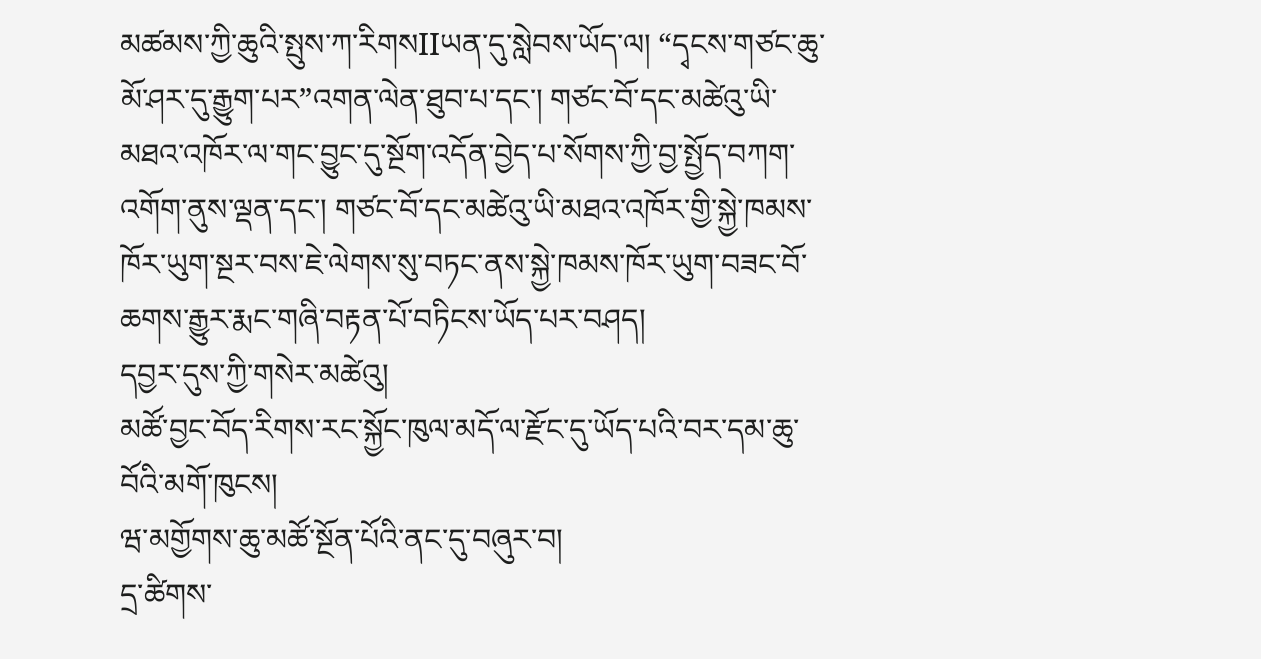མཚམས་ཀྱི་ཆུའི་སྤུས་ཀ་རིགསIIཡན་དུ་སླེབས་ཡོད་ལ། “དྭངས་གཙང་ཆུ་མོ་ཤར་དུ་རྒྱུག་པར”འགན་ལེན་ཐུབ་པ་དང་། གཙང་བོ་དང་མཚེའུ་ཡི་མཐའ་འཁོར་ལ་གང་བྱུང་དུ་སྔོག་འདོན་བྱེད་པ་སོགས་ཀྱི་བྱ་སྤྱོད་བཀག་འགོག་ནུས་ལྡན་དང་། གཙང་བོ་དང་མཚེའུ་ཡི་མཐའ་འཁོར་གྱི་སྐྱེ་ཁམས་ཁོར་ཡུག་སྔར་བས་ཇེ་ལེགས་སུ་བཏང་ནས་སྐྱེ་ཁམས་ཁོར་ཡུག་བཟང་བོ་ཆགས་རྒྱུར་རྨང་གཞི་བརྟན་པོ་བཏིངས་ཡོད་པར་བཤད།
དབྱར་དུས་ཀྱི་གསེར་མཚེའུ།
མཚོ་བྱང་བོད་རིགས་རང་སྐྱོང་ཁུལ་མདོ་ལ་རྫོང་དུ་ཡོད་པའི་བར་དམ་ཆུ་བོའི་མགོ་ཁུངས།
ཝ་མགྱོགས་ཆུ་མཚོ་སྔོན་པོའི་ནང་དུ་བཞུར་བ།
དྲ་ཚིགས་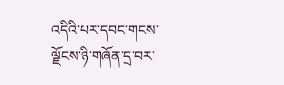འདིའི་པར་དབང་གངས་ལྗོངས་ཉི་གཞོན་དྲ་བར་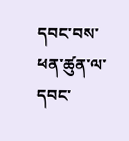དབང་བས་ཕན་ཚུན་ལ་དབང་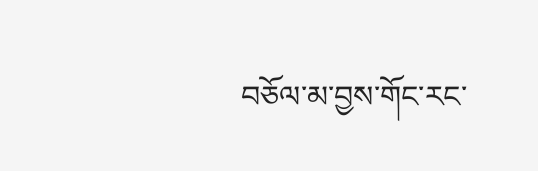བཅོལ་མ་བྱས་གོང་རང་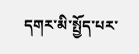དགར་མི་སྤྱོད་པར་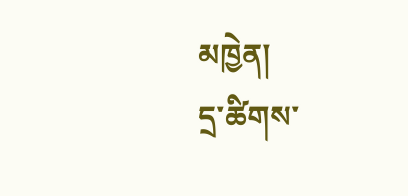མཁྱེན།
དྲ་ཚིགས་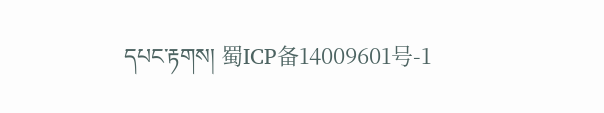དཔང་རྟགས། 蜀ICP备14009601号-1